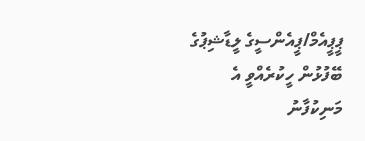ޕީޕީއެމް/ޕީއެންސީގެ ލީޑާޝިޕުގެ ބޭފުޅުން ހީކުރެއްވީ އެ މަނިކުފާނު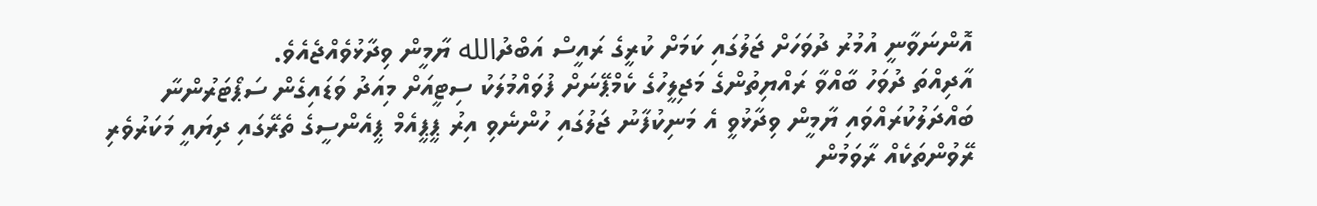އޮންނަވާނީ އުމުރު ދުވަހަށް ޖަލުގައި ކަމަށް ކުރީގެ ރައީސް އަބްދުالله ޔާމީން ވިދާޅުވެއްޖެއެވެ.
އާދިއްތަ ދުވަހު ބާއްވާ ރައްޔިތުންގެ މަޖިލީހުގެ ކެމްޕޭނަށް ފުވައްމުލަކު ސިޓީއަށް މިއަދު ވަޑައިގެން ސަޕޯޓަރުންނާ ބައްދަލުކުރައްވައި ޔާމީން ވިދާޅުވީ އެ މަނިކުފާނު ޖަލުގައި ހުންނެވި އިރު ޕީޕީއެމް ޕީއެންސީގެ ތެރޭގައި ދިޔައީ މަކަރުވެރި ރޭވުންތަކެއް ރާވަމުން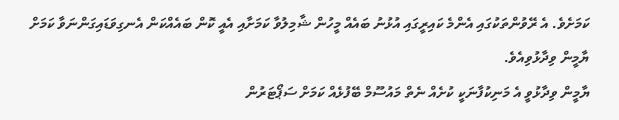ކަމަށެވެ. އެ ރޭވުންތަކުގައި އެންމެ ކައިރީގައި އުޅުނު ބައެއް މީހުން ޝާމިލުވާ ކަމަށާއި އެއީ ކޮން ބައެއްކަން އެނގިވަޑައިގަންނަވާ ކަމަށް ޔާމީން ވިދާޅުވިއެވެ.
ޔާމީން ވިދާޅުވީ އެ މަނިކުފާނަކީ ކުށެއް ނެތް މައުސޫމް ބޭފުޅެއް ކަމަށް ސަޕޯޓަރުން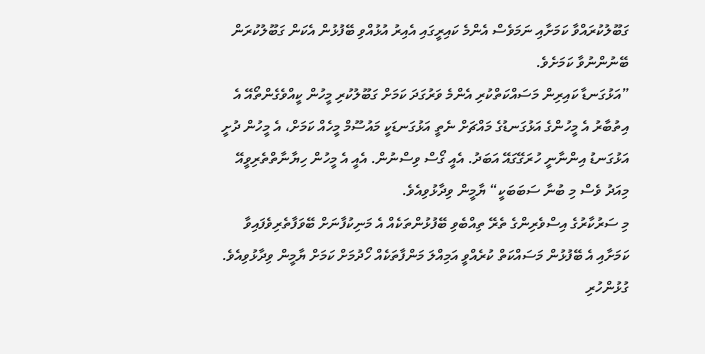ގަބޫލުކުރައްވާ ކަމަށާއި ނަމަވެސް އެންމެ ކައިރީގައި އެއިރު އުޅުއްވި ބޭފުޅުން އެކަން ގަބޫލުކުރަން ބޭނުންނުވާ ކަމަށެވެ.
”އަޅުގަނޑާ ކައިރިން މަސައްކަތްކުރި އެންމެ ވަރުގަދަ ކަމަށް ގަބޫލުކުރި މީހުން ކީއްވެގެންތޯއޭ އެ އިތުބާރު އެ މީހުންގެ އަޅުގަނޑުގެ މައްޗަށް ނެތީ އަޅުގަނޑަކީ މައުސޫމް މީހެއް ކަމަށް، އެ މީހުން ދުށީ އަޅުގަނޑު އިންނާނީ ހުރަގޭގައޭ އަބަދު. އެއީ ގޯސް ވިސްނުން. އެއީ އެ މީހުން ހިޔާނާތްތެރިވީއޭ މިއަދު ވެސް މި ބުނާ ސަބަބަކީ“ ޔާމީން ވިދާޅުވިއެވެ.
މި ސަރުކާރުގެ އިސްވެރިންގެ ތެރޭ ތިއްބެވި ބޭފުޅުންތަކެއް އެ މަނިކުފާނަށް ބޭވަފާތެރިވެފައިވާ ކަމަށާއި އެ ބޭފުޅުން މަސައްކަތް ކުރެއްވީ އަމިއްލަ މަންފާތަކެއް ހޯދުމަށް ކަމަށް ޔާމީން ވިދާޅުވިއެވެ.
ގުޅުންހުރި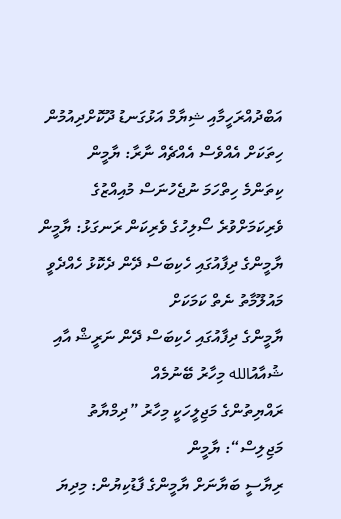އަބްދުއްރަހީމާއި ޝިޔާމް އަޅުގަނޑު ދޫކޮށްދިއުމުން ހިތަކަށް އެއްވެސް އެއްޗެއް ނާރާ: ޔާމީން
ކިތަންމެ ހިތްހަމަ ނުޖެހުނަސް މުއިއްޒުގެ ވެރިކަމަށްވުރެ ސޯލިހުގެ ވެރިކަން ރަނގަޅު: ޔާމީން
ޔާމީންގެ ދިފާއުގައި ހެކިބަސް ދޭން ދެކޮޅު ހެއްދެވީ މައުލޫމާތު ނެތް ކަމަކަށް
ޔާމީންގެ ދިފާއުގައި ހެކިބަސް ދޭން ނަރީޝް އާއި ޝުއާއުالله މިހާރު ބޭނުމެއް
ރައްޔިތުންގެ މަޖިލީހަކީ މިހާރު ”ދިމްޔާތު މަޖިލިސް“: ޔާމީން
ރިޔާސީ ބަޔާނަށް ޔާމީންގެ ފާޑުކިޔުން: މިދިޔަ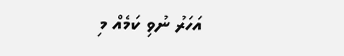އަހަރު ނުވި ކަމެއް މި